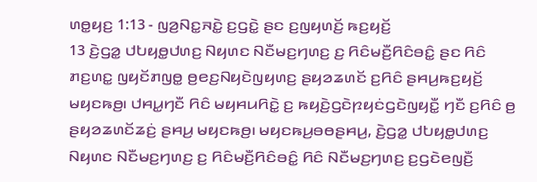ꤛꤥ꤭ꤟꤢ꤬ 1:13 - ꤜꤤ꤬ꤡꤢ꤭ꤏꤢꤧ꤭ ꤢ꤬ꤞꤢꤧ꤭ ꤔꤢ ꤢ꤬ꤜꤟꤛꤢꤩ꤬ ꤒꤢ꤬ꤟꤢꤩ꤬
13 ꤢꤧ꤬ꤞꤤ꤭ ꤓꤝꤟꤥ꤭ꤓꤛꤢ꤬ ꤡꤟꤛꤢ ꤡꤢꤪꤗꤢ꤬ꤚꤛꤢ꤬ ꤢ꤬ ꤖꤢꤨꤗꤢꤪ꤬ꤖꤢꤨꤋꤢꤨ꤭ ꤔꤢ ꤖꤢꤨ ꤊꤢ꤬ꤛꤢ꤭ ꤜꤟꤢꤩꤊꤜꤥ꤭ ꤥ꤬ꤕꤢ꤬ꤡꤟꤢꤧꤜꤟꤛꤢ꤬ ꤔꤟꤤꤘꤛꤢꤩ ꤢ꤬ꤖꤢꤨ ꤔꤌꤣ꤬ꤒꤢ꤬ꤟꤢꤩ꤬ ꤗꤟꤢꤒꤥ꤬꤯ ꤓꤌꤣ꤭ꤚꤢꤪ ꤖꤢꤨ ꤗꤟꤌꤣꤖꤢꤧ꤭ ꤢ꤬ ꤒꤟꤢꤧ꤬ꤞꤢꤧꤐꤟꤢꤦꤞꤢꤧꤜꤟꤢꤪ꤭ ꤚꤢꤪ ꤢ꤬ꤖꤢꤨ ꤥ꤬ ꤔꤟꤤꤘꤛꤢꤩꤘꤢꤦ꤬ ꤔꤌꤣ꤬ ꤗꤟꤢꤒꤥ꤬꤯ ꤗꤟꤢꤒꤣ꤬ꤋꤥꤔꤌꤣ꤬, ꤢꤧ꤬ꤞꤤ꤭ ꤓꤝꤟꤥ꤭ꤓꤛꤢ꤬ ꤡꤟꤛꤢ ꤡꤢꤪꤗꤢ꤬ꤚꤛꤢ꤬ ꤢ꤬ ꤖꤢꤨꤗꤢꤪ꤬ꤖꤢꤨꤋꤢꤨ꤭ ꤖꤢꤨ ꤡꤢꤪꤗꤢ꤬ꤚꤛꤢ꤬ ꤢ꤬ꤞꤢꤧꤕꤜꤢꤪ꤬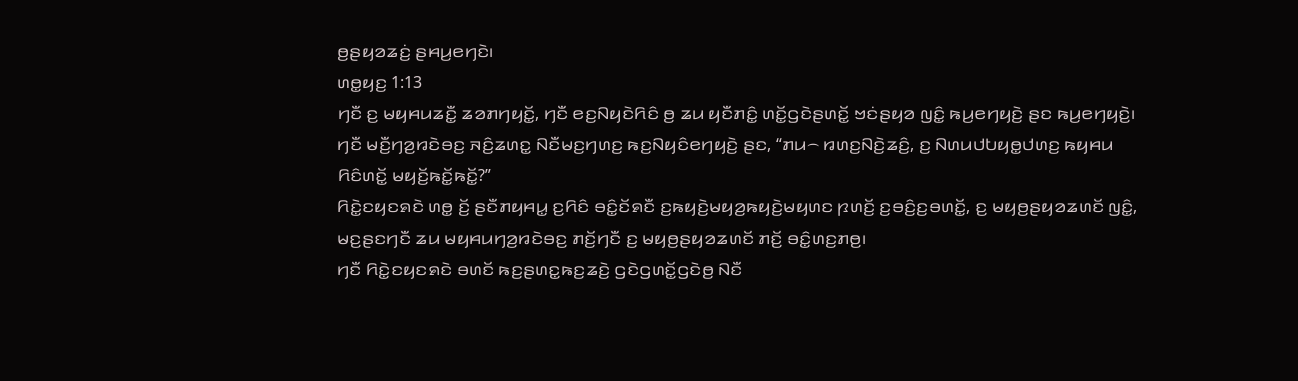ꤥ꤬ꤔꤟꤤꤘꤢꤦ꤬ ꤔꤌꤣ꤬ꤕꤚꤢꤧ꤯
ꤛꤥ꤭ꤟꤢ꤬ 1:13
ꤚꤢꤪ ꤢ꤬ ꤗꤟꤌꤣꤘꤢꤪ꤭ ꤘꤤꤊꤚꤟꤢꤩ꤭, ꤚꤢꤪ ꤕꤢ꤬ꤡꤟꤢꤧꤖꤢꤨ ꤥ꤬ ꤘꤣ ꤟꤢꤪꤊꤢꤨ꤭ ꤛꤢꤩ꤭ꤞꤢꤧꤔꤛꤢꤩ꤭ ꤠꤢꤦꤔꤟꤤ ꤜꤢꤨ꤭ ꤒꤣ꤬ꤕꤚꤟꤢꤧ꤬ ꤔꤢ ꤒꤣ꤬ꤕꤚꤟꤢꤧ꤬꤯ ꤚꤢꤪ ꤗꤢꤪ꤬ꤚꤤ꤬ꤙꤢꤧꤋꤢ꤬ ꤏꤢꤨ꤬ꤘꤛꤢ꤭ ꤡꤢꤪꤗꤢ꤬ꤚꤛꤢ꤬ ꤒꤢ꤬ꤡꤟꤢꤨꤕꤚꤟꤢꤧ꤬ ꤔꤢ, “ꤊꤣ꤮ ꤙꤛꤢ꤬ꤡꤢꤧ꤬ꤘꤢꤨ꤬, ꤢ꤬ ꤡꤛꤣꤓꤝꤟꤥ꤭ꤓꤛꤢ꤬ ꤒꤟꤌꤣ ꤖꤢꤨꤛꤢꤩ꤭ ꤗꤟꤢꤩ꤬ꤒꤢꤩ꤭ꤒꤢꤩ꤭?”
ꤖꤢꤧ꤭ꤢꤟꤢꤎꤢꤧ ꤛꤥ꤭ ꤢꤩ꤬ ꤔꤢꤪꤊꤟꤌꤣ꤭ ꤢ꤬ꤖꤢꤨ ꤋꤢꤨ꤭ꤢꤩꤎꤢꤪ ꤢ꤬ꤒꤟꤢꤧ꤬ꤗꤟꤤ꤬ꤒꤟꤢꤧ꤬ꤗꤟꤛꤢ ꤐꤛꤢꤩ꤬ ꤢ꤬ꤋꤢꤨ꤬ꤢ꤬ꤋꤛꤢꤩ꤭, ꤢ꤬ ꤗꤟꤥ꤬ꤔꤟꤤꤘꤛꤢꤩ ꤜꤢꤨ꤭, ꤗꤢ꤬ꤔꤢꤚꤢꤪ ꤘꤣ ꤗꤟꤌꤣꤚꤤ꤬ꤙꤢꤧꤋꤢ꤬ ꤊꤢꤩ꤬ꤚꤢꤪ ꤢ꤬ ꤗꤟꤥ꤬ꤔꤟꤤꤘꤛꤢꤩ ꤊꤢꤩ꤬ ꤋꤢꤨ꤭ꤛꤢ꤬ꤊꤥ꤬꤯
ꤚꤢꤪ ꤖꤢꤧ꤭ꤢꤟꤢꤎꤢꤧ ꤋꤛꤢꤩ ꤒꤢ꤬ꤔꤛꤢ꤭ꤒꤢ꤬ꤘꤢꤧ꤬ ꤞꤢꤧꤞꤛꤢꤩ꤭ꤞꤢꤧꤥ꤬ ꤡꤢꤪ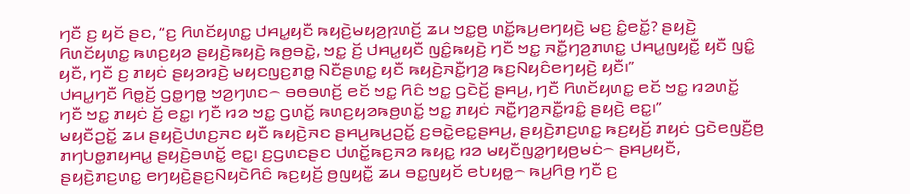ꤚꤢꤪ ꤢ꤬ ꤟꤢꤩ ꤔꤢ, “ꤢ꤬ ꤖꤛꤢꤩꤟꤛꤢ꤭ ꤓꤌꤣ꤭ꤟꤢꤪ ꤒꤟꤢꤧ꤬ꤗꤟꤤ꤬ꤐꤛꤢꤩ꤬ ꤘꤣ ꤠꤢ꤭ꤥ꤬ ꤛꤢꤩ꤭ꤒꤣ꤬ꤕꤚꤟꤢꤧ꤬ ꤗꤢ꤬ ꤢꤨ꤭ꤕꤢꤩ꤭? ꤔꤟꤢꤧ꤬ ꤖꤛꤢꤩꤟꤛꤢ꤭ ꤒꤛꤢ꤬ꤟꤤ ꤔꤟꤢꤧ꤬ꤒꤟꤢꤧ꤬ ꤒꤥ꤬ꤋꤢꤧ꤭, ꤠꤢ꤭ ꤢꤩ꤬ ꤓꤌꤣ꤭ꤟꤢꤪ ꤜꤢꤨ꤭ꤒꤟꤢꤧ꤬ ꤚꤢꤪ ꤠꤢ꤭ ꤏꤢꤪ꤭ꤚꤤ꤬ꤊꤛꤢ꤭ ꤓꤌꤣ꤭ꤜꤟꤢꤪ꤭ ꤟꤢꤪ ꤜꤢꤨ꤭ ꤟꤢꤪ, ꤚꤢꤪ ꤢ꤬ ꤊꤟꤢꤦ ꤔꤟꤤꤙꤢꤧ꤬ ꤗꤟꤢꤜꤢ꤬ꤊꤥ꤭ ꤡꤢꤪꤔꤛꤢ꤭ ꤟꤢꤪ ꤒꤟꤢꤧ꤬ꤏꤢꤪ꤭ꤚꤤ꤬ ꤒꤢ꤬ꤡꤟꤢꤨꤕꤚꤟꤢꤧ꤬ ꤟꤢꤪ꤯”
ꤓꤌꤣ꤭ꤚꤢꤪ ꤖꤥ꤭ꤢꤩ꤬ ꤞꤥ꤭ꤚꤥ꤭ ꤠꤤ꤬ꤚꤛꤢ꤮ ꤋꤥꤋꤛꤢꤩ꤬ ꤕꤢꤩ ꤠꤢ꤭ ꤖꤢꤨ ꤠꤢ꤭ ꤞꤢꤧꤢꤩ꤬ ꤔꤌꤣ꤬, ꤚꤢꤪ ꤖꤛꤢꤩꤟꤛꤢ꤭ ꤕꤢꤩ ꤠꤢ꤭ ꤙꤤꤛꤢꤩ꤭ ꤚꤢꤪ ꤠꤢ꤭ ꤊꤟꤢꤦ ꤢꤩ꤬ ꤕꤢ꤭꤯ ꤚꤢꤪ ꤙꤤ ꤠꤢ꤭ ꤞꤛꤢꤩ꤭ ꤒꤛꤢ꤬ꤟꤤꤒꤥ꤬ꤛꤢꤩ꤭ ꤠꤢ꤭ ꤊꤟꤢꤦ ꤏꤢꤪ꤭ꤚꤤ꤬ꤏꤢꤪ꤭ꤙꤢꤨ꤭ ꤔꤟꤢꤧ꤬ ꤕꤢ꤭꤯”
ꤗꤟꤢꤪꤑꤢꤩ꤭ ꤘꤣ ꤔꤟꤢꤧ꤬ꤓꤛꤢ꤬ꤏꤢ ꤟꤢꤪ ꤒꤟꤢꤧ꤬ꤏꤢ ꤔꤌꤣ꤬ꤒꤣ꤬ꤑꤢꤩ꤭ ꤢ꤬ꤋꤢꤧ꤭ꤕꤢ꤭ꤔꤌꤣ꤬, ꤔꤟꤢꤧ꤬ꤊꤢ꤬ꤛꤢ꤭ ꤒꤢ꤬ꤟꤢꤩ꤬ ꤊꤟꤢꤦ ꤞꤢꤧꤕꤜꤢꤪ꤬ꤥ꤬ ꤊꤚꤝꤥ꤭ꤊꤟꤌꤣ꤭ ꤔꤟꤢꤧ꤬ꤋꤛꤢꤩ꤭ ꤕꤢ꤭꤯ ꤢ꤬ꤞꤛꤢꤔꤢ ꤓꤛꤢꤩ꤭ꤒꤢ꤬ꤏꤤ ꤒꤟꤢ꤭ ꤙꤤ ꤗꤟꤢꤪꤜꤤ꤭ꤚꤟꤥ꤬ꤗꤢꤦ꤮ ꤔꤌꤣ꤬ꤟꤢꤪ, ꤔꤟꤢꤧ꤬ꤊꤢ꤬ꤛꤢ꤭ ꤕꤚꤟꤢꤧ꤬ꤔꤢ꤬ꤡꤟꤢꤧꤖꤢꤨ ꤒꤢ꤬ꤟꤢꤩ꤬ ꤥ꤬ꤜꤟꤢꤪ꤭ ꤘꤣ ꤋꤢ꤭ꤜꤟꤢꤩ ꤕꤝꤟꤥ꤭꤮ ꤒꤣ꤬ꤖꤥ꤬ ꤚꤢꤪ ꤢ꤬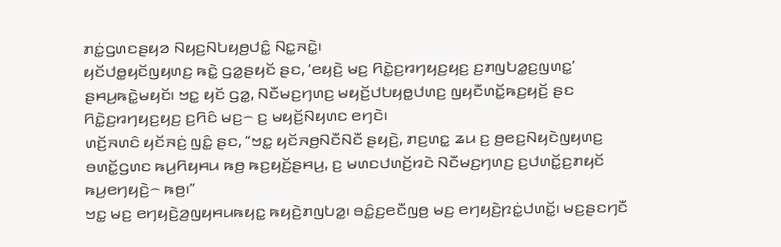ꤊꤢꤦ꤭ꤞꤛꤢꤔꤟꤤ ꤡꤟꤢ꤬ꤡꤝꤟꤥ꤬ꤓꤢꤨ꤭ ꤡꤢ꤭ꤏꤢꤧ꤭꤯
ꤟꤢꤩꤓꤥ꤭ꤟꤢꤩꤜꤟꤛꤢ꤬ ꤒꤢꤧ꤭ ꤞꤤ꤭ꤔꤟꤢꤩ ꤔꤢ, ‘ꤕꤟꤢꤧ꤬ ꤗꤢ꤬ ꤖꤢꤧ꤭ꤢ꤬ꤙꤚꤟꤢ꤬ꤟꤢ꤬ ꤢ꤬ꤊꤜꤝꤤ꤭ꤢ꤬ꤜꤛꤢ꤭’ ꤔꤌꤣ꤬ꤒꤢꤧ꤭ꤗꤟꤢꤩ꤯ ꤠꤢ꤭ ꤟꤢꤩ ꤞꤤ꤭, ꤡꤢꤪꤗꤢ꤬ꤚꤛꤢ꤬ ꤗꤟꤢꤩ꤬ꤓꤝꤟꤥ꤭ꤓꤛꤢ꤬ ꤜꤟꤢꤪꤛꤢꤩ꤭ꤒꤢ꤬ꤟꤢꤩ꤬ ꤔꤢ ꤖꤢꤧ꤭ꤢ꤬ꤙꤚꤟꤢ꤬ꤟꤢ꤬ ꤢ꤬ꤖꤢꤨ ꤗꤢ꤬꤮ ꤢ꤬ ꤗꤟꤢꤩ꤬ꤡꤟꤛꤢ ꤕꤚꤢꤧ꤯
ꤛꤢꤩ꤬ꤏꤛꤢꤨ ꤟꤢꤩꤏꤢꤦ꤬ ꤜꤢꤨ꤭ ꤔꤢ, “ꤠꤢ꤭ ꤟꤢꤩꤏꤥ꤬ꤡꤢꤪꤡꤢꤪ ꤔꤟꤢꤧ꤬, ꤊꤢ꤬ꤛꤢ꤭ ꤘꤣ ꤢ꤬ ꤥ꤬ꤕꤢ꤬ꤡꤟꤢꤧꤜꤟꤛꤢ꤬ ꤋꤛꤢꤩ꤭ꤞꤛꤢ ꤒꤣ꤬ꤖꤟꤌꤣ ꤒꤥ꤬ ꤒꤢ꤬ꤟꤢꤩ꤬ꤔꤌꤣ꤬, ꤢ꤬ ꤗꤛꤢꤓꤛꤢꤩ꤬ꤙꤢꤧ ꤡꤢꤪꤗꤢ꤬ꤚꤛꤢ꤬ ꤢ꤬ꤓꤛꤢꤩ꤭ꤢ꤬ꤊꤟꤢꤩ ꤒꤣ꤬ꤕꤚꤟꤢꤧ꤬꤮ ꤒꤥ꤬꤯”
ꤠꤢ꤭ ꤗꤢ꤬ ꤕꤚꤟꤢꤧ꤬ꤤ꤬ꤜꤟꤌꤣꤒꤟꤢ꤭ ꤒꤟꤢꤧ꤬ꤊꤜꤝꤤ꤭꤯ ꤋꤢꤨ꤭ꤢ꤬ꤕꤢꤪꤜꤥ꤬ ꤗꤢ꤬ ꤕꤚꤟꤢꤧ꤬ꤐꤢꤦ꤭ꤓꤛꤢꤩ꤭꤯ ꤗꤢ꤬ꤔꤢꤚꤢꤪ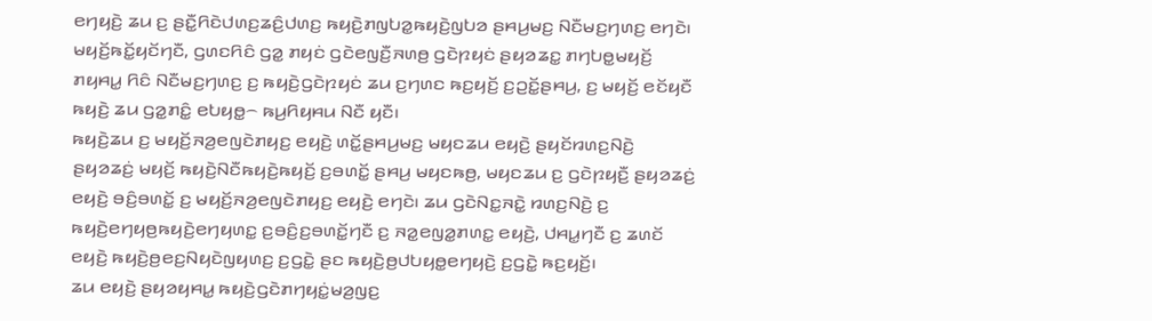ꤕꤚꤟꤢꤧ꤬ ꤘꤣ ꤢ꤬ ꤔꤢꤪ꤭ꤖꤢꤧꤓꤛꤢ꤬ꤘꤢꤨ꤬ꤓꤛꤢ꤬ ꤒꤟꤢꤧ꤬ꤊꤜꤝꤤ꤭ꤒꤟꤢꤧ꤬ꤜꤝꤤ ꤔꤌꤣ꤬ꤗꤢ꤬ ꤡꤢꤪꤗꤢ꤬ꤚꤛꤢ꤬ ꤕꤚꤢꤧ꤯
ꤗꤟꤢꤩ꤬ꤒꤢꤩ꤭ꤟꤢꤩꤚꤢꤪ, ꤞꤛꤢꤖꤢꤨ ꤞꤤ꤭ ꤊꤟꤢꤦ ꤞꤢꤧꤕꤜꤢꤪ꤬ꤏꤛꤥ꤬ ꤞꤢꤧꤐꤟꤢꤦ ꤔꤟꤤꤘꤢ꤭ ꤊꤚꤝꤥ꤭ꤗꤟꤢꤩ꤬ ꤊꤟꤌꤣ꤭ ꤖꤢꤨ ꤡꤢꤪꤗꤢ꤬ꤚꤛꤢ꤬ ꤢ꤬ ꤒꤟꤢꤧ꤬ꤞꤢꤧꤐꤟꤢꤦ ꤘꤣ ꤢ꤬ꤚꤛꤢ ꤒꤢ꤬ꤟꤢꤩ꤬ ꤢ꤬ꤑꤢꤩ꤭ꤔꤌꤣ꤬, ꤢ꤬ ꤗꤟꤢꤩ꤬ ꤕꤢꤩꤟꤢꤪ ꤒꤟꤢꤧ꤬ ꤘꤣ ꤞꤤ꤭ꤊꤢꤨ꤭ ꤕꤝꤟꤥ꤭꤮ ꤒꤣ꤬ꤖꤟꤌꤣ ꤡꤢꤪ ꤟꤢꤪ꤯
ꤒꤟꤢꤧ꤬ꤘꤣ ꤢ꤬ ꤗꤟꤢꤩ꤬ꤏꤤ꤬ꤕꤜꤢꤧꤊꤟꤢ꤬ ꤕꤟꤢꤧ꤬ ꤛꤢꤩ꤭ꤔꤌꤣ꤬ꤗꤢ꤬ ꤗꤟꤢꤘꤣ ꤕꤟꤢꤧ꤬ ꤔꤟꤢꤩꤙꤛꤢ꤬ꤡꤢꤧ꤬ ꤔꤟꤤꤘꤢꤦ꤬ ꤗꤟꤢꤩ꤬ ꤒꤟꤢꤧ꤬ꤡꤢꤪꤒꤟꤢꤧ꤬ꤒꤟꤢꤩ꤬ ꤢ꤬ꤋꤛꤢꤩ꤭ ꤔꤌꤣ꤬ ꤗꤟꤢꤒꤥ꤬, ꤗꤟꤢꤘꤣ ꤢ꤬ ꤞꤢꤧꤐꤟꤢꤪ꤬ ꤔꤟꤤꤘꤢꤦ꤬ ꤕꤟꤢꤧ꤬ ꤋꤢꤨ꤬ꤋꤛꤢꤩ꤭ ꤢ꤬ ꤗꤟꤢꤩ꤬ꤏꤤ꤬ꤕꤜꤢꤧꤊꤟꤢ꤬ ꤕꤟꤢꤧ꤬ ꤕꤚꤢꤧ꤯ ꤘꤣ ꤞꤢꤧꤡꤢ꤭ꤏꤢꤧ꤭ ꤙꤛꤢ꤬ꤡꤢꤧ꤬ ꤢ꤬ ꤒꤟꤢꤧ꤬ꤕꤚꤟꤥ꤬ꤒꤟꤢꤧ꤬ꤕꤚꤟꤛꤢ꤭ ꤢ꤬ꤋꤢꤨ꤬ꤢ꤬ꤋꤛꤢꤩ꤭ꤚꤢꤪ ꤢ꤬ ꤏꤤ꤭ꤕꤜꤤ꤭ꤊꤛꤢ꤭ ꤕꤟꤢꤧ꤬, ꤓꤌꤣ꤭ꤚꤢꤪ ꤢ꤬ ꤘꤛꤢꤩ ꤕꤟꤢꤧ꤬ ꤒꤟꤢꤧ꤬ꤥ꤬ꤕꤢ꤬ꤡꤟꤢꤧꤜꤟꤛꤢ꤬ ꤢ꤬ꤞꤢꤧ꤭ ꤔꤢ ꤒꤟꤢꤧ꤬ꤥ꤬ꤓꤝꤟꤥ꤭ꤕꤚꤟꤢꤧ꤬ ꤢ꤬ꤞꤢꤧ꤭ ꤒꤢ꤬ꤟꤢꤩ꤬꤯
ꤘꤣ ꤕꤟꤢꤧ꤬ ꤔꤟꤤꤟꤌꤣ꤭ ꤒꤟꤢꤧ꤬ꤞꤢꤧꤊꤚꤟꤢꤦ꤭ꤗꤤ꤬ꤜꤢ꤬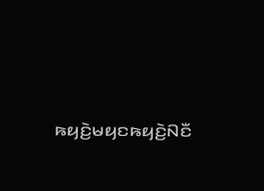ꤒꤟꤢꤧ꤬ꤗꤟꤢꤒꤟꤢꤧ꤬ꤡꤢꤪ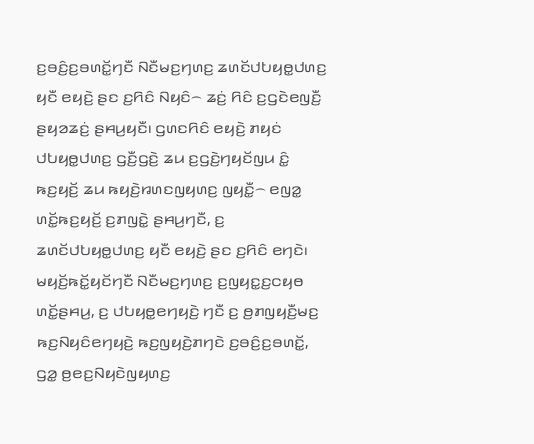ꤢ꤬ꤋꤢꤨ꤬ꤢ꤬ꤋꤛꤢꤩ꤭ꤚꤢꤪ ꤡꤢꤪꤗꤢ꤬ꤚꤛꤢ꤬ ꤘꤛꤢꤩꤓꤝꤟꤥ꤭ꤓꤛꤢ꤬ ꤟꤢꤪ ꤕꤟꤢꤧ꤬ ꤔꤢ ꤢ꤬ꤖꤢꤨ ꤡꤟꤢꤨ꤮ ꤘꤢꤦ꤬ ꤖꤢꤨ ꤢ꤬ꤞꤢꤧꤕꤜꤢꤪ꤬ ꤔꤟꤤꤘꤢꤦ꤬ ꤔꤌꤣ꤬ꤟꤢꤪ꤯ ꤞꤛꤢꤖꤢꤨ ꤕꤟꤢꤧ꤬ ꤊꤟꤢꤦ ꤓꤝꤟꤥ꤭ꤓꤛꤢ꤬ ꤞꤢꤪ꤬ꤞꤢꤧ꤬ ꤘꤣ ꤢ꤬ꤞꤢꤧ꤬ꤚꤟꤢꤩꤜꤣ ꤢꤨ꤭ ꤒꤢ꤬ꤟꤢꤩ꤬ ꤘꤣ ꤒꤟꤢꤧ꤬ꤙꤛꤢꤜꤟꤛꤢ꤬ ꤜꤟꤢꤪ꤭꤮ ꤕꤜꤤ꤭ ꤛꤢꤩ꤭ꤒꤢ꤬ꤟꤢꤩ꤬ ꤢ꤬ꤊꤜꤢꤧ꤭ ꤔꤌꤣ꤬ꤚꤢꤪ, ꤢ꤬ ꤘꤛꤢꤩꤓꤝꤟꤥ꤭ꤓꤛꤢ꤬ ꤟꤢꤪ ꤕꤟꤢꤧ꤬ ꤔꤢ ꤢ꤬ꤖꤢꤨ ꤕꤚꤢꤧ꤯
ꤗꤟꤢꤩ꤬ꤒꤢꤩ꤭ꤟꤢꤩꤚꤢꤪ ꤡꤢꤪꤗꤢ꤬ꤚꤛꤢ꤬ ꤢ꤬ꤜꤟꤢ꤭ꤢ꤬ꤍꤟꤥ ꤛꤢꤩ꤭ꤔꤌꤣ꤬, ꤢ꤬ ꤓꤝꤟꤥ꤭ꤕꤚꤟꤢꤧ꤬ ꤚꤢꤪ ꤢ꤬ ꤥ꤬ꤊꤜꤟꤢꤪ꤬ꤗꤢ꤬ ꤒꤢ꤬ꤡꤟꤢꤨꤕꤚꤟꤢꤧ꤬ ꤒꤢ꤬ꤜꤟꤢꤧ꤬ꤊꤚꤢꤧ ꤢ꤬ꤋꤢꤨ꤬ꤢ꤬ꤋꤛꤢꤩ꤭, ꤞꤤ꤭ ꤥ꤬ꤕꤢ꤬ꤡꤟꤢꤧꤜꤟꤛꤢ꤬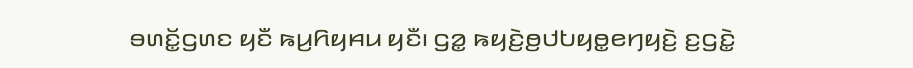ꤋꤛꤢꤩ꤭ꤞꤛꤢ ꤟꤢꤪ ꤒꤣ꤬ꤖꤟꤌꤣ ꤟꤢꤪ꤯ ꤞꤤ꤭ ꤒꤟꤢꤧ꤬ꤥ꤬ꤓꤝꤟꤥ꤭ꤕꤚꤟꤢꤧ꤬ ꤢ꤬ꤞꤢꤧ꤭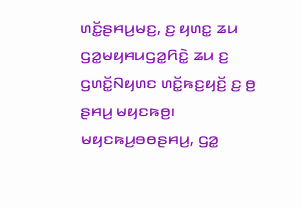ꤛꤢꤩ꤭ꤔꤌꤣ꤬ꤗꤢ꤬, ꤢ꤬ ꤟꤛꤢ꤭ ꤘꤣ ꤞꤤ꤭ꤗꤟꤌꤣꤞꤤ꤭ꤖꤢꤧ꤭ ꤘꤣ ꤢ꤬ ꤞꤛꤢꤩ꤭ꤡꤟꤛꤢ ꤛꤢꤩ꤭ꤒꤢ꤬ꤟꤢꤩ꤬ ꤢ꤬ ꤥ꤬ ꤔꤌꤣ꤬ ꤗꤟꤢꤒꤥ꤬꤯ ꤗꤟꤢꤒꤣ꤬ꤋꤥꤔꤌꤣ꤬, ꤞꤤ꤭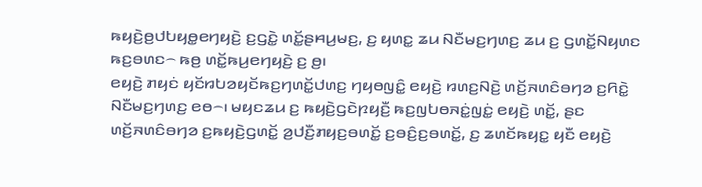ꤒꤟꤢꤧ꤬ꤥ꤬ꤓꤝꤟꤥ꤭ꤕꤚꤟꤢꤧ꤬ ꤢ꤬ꤞꤢꤧ꤭ ꤛꤢꤩ꤭ꤔꤌꤣ꤬ꤗꤢ꤬, ꤢ꤬ ꤟꤛꤢ꤭ ꤘꤣ ꤡꤢꤪꤗꤢ꤬ꤚꤛꤢ꤬ ꤘꤣ ꤢ꤬ ꤞꤛꤢꤩ꤭ꤡꤟꤛꤢ ꤒꤢ꤬ꤋꤛꤢ꤮ ꤒꤥ꤬ ꤛꤢꤩ꤭ꤒꤣ꤬ꤕꤚꤟꤢꤧ꤬ ꤢ꤬ ꤥ꤬꤯
ꤕꤟꤢꤧ꤬ ꤊꤟꤢꤦ ꤟꤢꤩꤙꤝꤤꤟꤢꤩꤒꤢ꤬ꤚꤛꤢꤩ꤭ꤓꤛꤢ꤬ ꤚꤟꤥꤜꤢꤨ꤭ ꤕꤟꤢꤧ꤬ ꤙꤛꤢ꤬ꤡꤢꤧ꤬ ꤛꤢꤩ꤬ꤏꤛꤢꤨꤋꤚꤤ ꤢ꤬ꤖꤢꤧ꤭ ꤡꤢꤪꤗꤢ꤬ꤚꤛꤢ꤬ ꤕꤥ꤮꤯ ꤗꤟꤢꤘꤣ ꤢ꤬ ꤒꤟꤢꤧ꤬ꤞꤢꤧꤐꤟꤢꤪ꤬ ꤒꤢ꤬ꤜꤝꤥꤏꤢꤦ꤭ꤜꤢꤦ꤭ ꤕꤟꤢꤧ꤬ ꤛꤢꤩ꤭, ꤔꤢ ꤛꤢꤩ꤬ꤏꤛꤢꤨꤋꤚꤤ ꤢ꤬ꤒꤟꤢꤧ꤬ꤞꤛꤢꤩ꤭ ꤤ꤬ꤓꤢꤪ꤬ꤊꤟꤢ꤬ꤋꤛꤢꤩ꤭ ꤢ꤬ꤋꤢꤨ꤬ꤢ꤬ꤋꤛꤢꤩ꤭, ꤢ꤬ ꤘꤛꤢꤩꤒꤟꤢ꤭ ꤟꤢꤪ ꤕꤟꤢꤧ꤬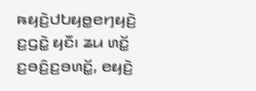ꤒꤟꤢꤧ꤬ꤓꤝꤟꤥ꤭ꤕꤚꤟꤢꤧ꤬ ꤢ꤬ꤞꤢꤧ꤭ ꤟꤢꤪ꤯ ꤘꤣ ꤛꤢꤩ꤭ ꤢ꤬ꤋꤢꤨ꤬ꤢ꤬ꤋꤛꤢꤩ꤭, ꤕꤟꤢꤧ꤬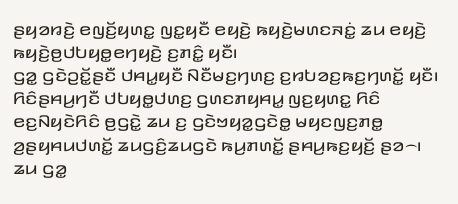ꤔꤟꤤꤙꤢꤧ꤬ ꤕꤜꤢꤩ꤬ꤟꤛꤢ꤭ ꤜꤢ꤭ꤟꤢꤪ ꤕꤟꤢꤧ꤬ ꤒꤟꤢꤧ꤬ꤗꤛꤢꤏꤢꤦ꤭ ꤘꤣ ꤕꤟꤢꤧ꤬ ꤒꤟꤢꤧ꤬ꤥ꤬ꤓꤝꤟꤥ꤭ꤕꤚꤟꤢꤧ꤬ ꤢ꤬ꤊꤢꤨ꤭ ꤟꤢꤪ꤯
ꤞꤤ꤭ ꤞꤢꤧꤑꤢꤩ꤭ꤔꤢꤪ ꤓꤌꤣ꤭ꤟꤢꤪ ꤡꤢꤪꤗꤢ꤬ꤚꤛꤢ꤬ ꤢ꤬ꤙꤝꤤꤢ꤬ꤒꤢ꤬ꤚꤛꤢꤩ꤭ ꤟꤢꤪ꤯ ꤖꤢꤨꤔꤌꤣ꤬ꤚꤢꤪ ꤓꤝꤟꤥ꤭ꤓꤛꤢ꤬ ꤞꤛꤢꤊꤟꤌꤣ꤭ ꤜꤢ꤬ꤟꤛꤢ꤭ ꤖꤢꤨ ꤕꤢ꤬ꤡꤟꤢꤧꤖꤢꤨ ꤥ꤬ꤞꤢꤧ꤭ ꤘꤣ ꤢ꤬ ꤞꤢꤧꤠꤟꤤ꤭ꤞꤢꤧꤥ꤭ ꤗꤟꤢꤜꤢ꤬ꤊꤥ꤭ ꤤ꤬ꤔꤟꤌꤣꤓꤛꤢꤩ꤭ ꤘꤣꤞꤢꤨ꤬ꤘꤣꤞꤢꤧ ꤒꤣ꤬ꤊꤛꤢꤩ꤭ ꤔꤌꤣ꤬ꤒꤢ꤬ꤟꤢꤩ꤬ ꤔꤤ꤮꤯ ꤘꤣ ꤞꤤ꤭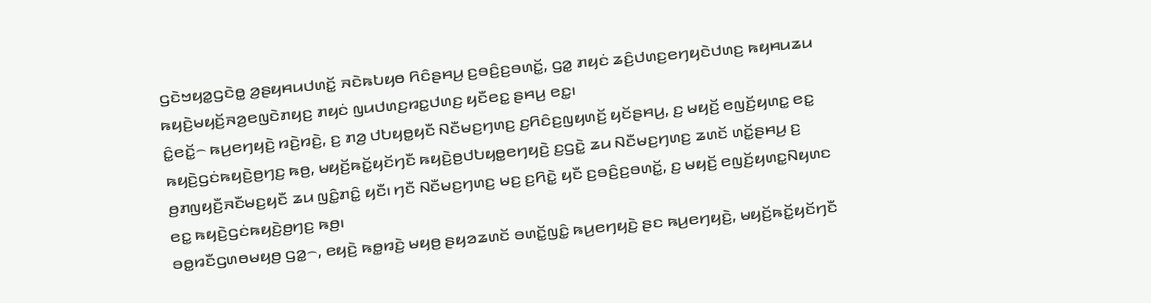ꤞꤢꤧꤠꤟꤤ꤭ꤞꤢꤧꤥ꤭ ꤤ꤬ꤔꤟꤌꤣꤓꤛꤢꤩ꤭ ꤏꤢꤧꤒꤝꤟꤥ ꤖꤢꤨꤔꤌꤣ꤬ ꤢ꤬ꤋꤢꤨ꤬ꤢ꤬ꤋꤛꤢꤩ꤭, ꤞꤤ꤭ ꤊꤟꤢꤦ ꤘꤢꤨ꤬ꤓꤛꤢ꤬ꤕꤚꤟꤢꤧꤓꤛꤢ꤬ ꤒꤟꤌꤣꤘꤣ ꤒꤟꤢꤧ꤬ꤗꤟꤢꤩ꤬ꤏꤤ꤬ꤕꤜꤢꤧꤊꤟꤢ꤬ ꤊꤟꤢꤦ ꤜꤣꤓꤛꤢ꤬ꤙꤢ꤭ꤓꤛꤢ꤬ ꤟꤢꤪꤕꤢ꤭ ꤔꤌꤣ꤬ ꤕꤢ꤭꤯
ꤢꤨ꤭ꤕꤢꤩ꤭꤮ ꤒꤣ꤬ꤕꤚꤟꤢꤧ꤬ ꤙꤢꤧ꤬ꤙꤢꤧ꤬, ꤢ꤬ ꤊꤤ꤬ ꤓꤝꤟꤥ꤭ꤟꤢꤪ ꤡꤢꤪꤗꤢ꤬ꤚꤛꤢ꤬ ꤢ꤬ꤖꤢꤨꤢ꤬ꤜꤟꤛꤢꤩ꤬ ꤟꤢꤩꤔꤌꤣ꤬, ꤢ꤬ ꤗꤟꤢꤩ꤬ ꤕꤜꤢꤩ꤬ꤟꤛꤢ꤭ ꤕꤢ꤭ ꤒꤟꤢꤧ꤬ꤞꤢꤦꤒꤟꤢꤧ꤬ꤥ꤬ꤚꤢ꤬ ꤒꤥ꤬, ꤗꤟꤢꤩ꤬ꤒꤢꤩ꤭ꤟꤢꤩꤚꤢꤪ ꤒꤟꤢꤧ꤬ꤥ꤬ꤓꤝꤟꤥ꤭ꤕꤚꤟꤢꤧ꤬ ꤢ꤬ꤞꤢꤧ꤭ ꤘꤣ ꤡꤢꤪꤗꤢ꤬ꤚꤛꤢ꤬ ꤘꤛꤢꤩ ꤛꤢꤩ꤭ꤔꤌꤣ꤬ ꤢ꤬ ꤥ꤬ꤊꤜꤟꤢꤪ꤬ꤏꤢꤪꤗꤢ꤬ꤟꤢꤪ ꤘꤣ ꤜꤢꤨ꤭ꤊꤢꤨ꤭ ꤟꤢꤪ꤯ ꤚꤢꤪ ꤡꤢꤪꤗꤢ꤬ꤚꤛꤢ꤬ ꤗꤢ꤬ ꤢ꤬ꤖꤢꤧ꤭ ꤟꤢꤪ ꤢ꤬ꤋꤢꤨ꤬ꤢ꤬ꤋꤛꤢꤩ꤭, ꤢ꤬ ꤗꤟꤢꤩ꤬ ꤕꤜꤢꤩ꤬ꤟꤛꤢ꤭ꤡꤟꤛꤢ ꤕꤢ꤭ ꤒꤟꤢꤧ꤬ꤞꤢꤦꤒꤟꤢꤧ꤬ꤥ꤬ꤚꤢ꤬ ꤒꤥ꤬꤯
ꤋꤥ꤭ꤙꤢꤪꤞꤛꤥꤗꤟꤥ꤬ ꤞꤤ꤭꤮, ꤕꤟꤢꤧ꤬ ꤒꤥ꤭ꤙꤢꤧ꤬ ꤗꤟꤥ꤬ ꤔꤟꤤꤘꤛꤢꤩ ꤋꤛꤢꤩ꤭ꤜꤢꤨ꤭ ꤒꤣ꤬ꤕꤚꤟꤢꤧ꤬ ꤔꤢ ꤒꤣ꤬ꤕꤚꤟꤢꤧ꤬, ꤗꤟꤢꤩ꤬ꤒꤢꤩ꤭ꤟꤢꤩꤚꤢꤪ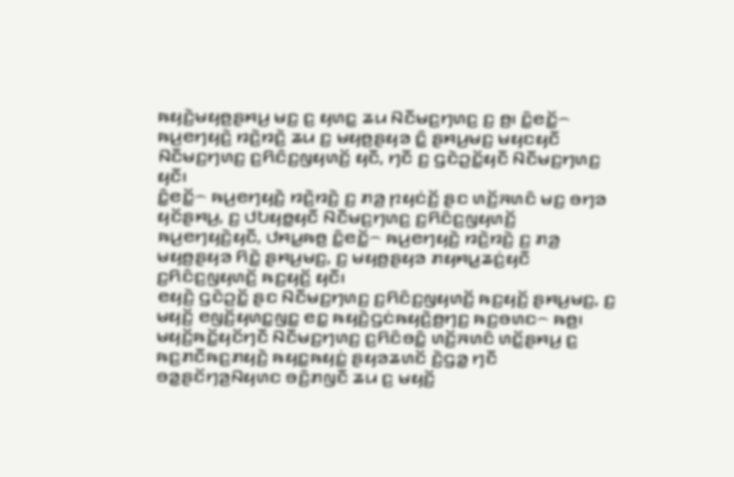ꤒꤟꤢꤧ꤬ꤗꤟꤥ꤬ꤔꤌꤣ꤬ ꤗꤢ꤬ ꤢ꤬ ꤟꤛꤢ꤭ ꤘꤣ ꤡꤢꤪꤗꤢ꤬ꤚꤛꤢ꤬ ꤢ꤬ ꤥ꤬꤯ ꤢꤨ꤭ꤕꤢꤩ꤭꤮ ꤒꤣ꤬ꤕꤚꤟꤢꤧ꤬ ꤙꤢꤧ꤬ꤙꤢꤧ꤬ ꤘꤣ ꤢ꤬ ꤗꤟꤥ꤬ꤔꤟꤤ ꤢꤨ꤭ ꤔꤌꤣ꤬ꤗꤢ꤬ ꤗꤟꤢꤟꤢꤪ ꤡꤢꤪꤗꤢ꤬ꤚꤛꤢ꤬ ꤢ꤬ꤖꤢꤨꤢ꤬ꤜꤟꤛꤢꤩ꤬ ꤟꤢꤪ, ꤚꤢꤪ ꤢ꤬ ꤞꤢꤧꤑꤢꤩ꤭ꤟꤢꤪ ꤡꤢꤪꤗꤢ꤬ꤚꤛꤢ꤬ ꤟꤢꤪ꤯
ꤢꤨ꤭ꤕꤢꤩ꤭꤮ ꤒꤣ꤬ꤕꤚꤟꤢꤧ꤬ ꤙꤢꤧ꤬ꤙꤢꤧ꤬ ꤢ꤬ ꤊꤤ꤬ ꤐꤟꤢꤦꤢꤩ꤬ ꤔꤢ ꤛꤢꤩ꤬ꤏꤛꤢꤨ ꤗꤢ꤬ ꤋꤚꤤ ꤟꤢꤩꤔꤌꤣ꤬, ꤢ꤬ ꤓꤝꤟꤥ꤭ꤟꤢꤪ ꤡꤢꤪꤗꤢ꤬ꤚꤛꤢ꤬ ꤢ꤬ꤖꤢꤨꤢ꤬ꤜꤟꤛꤢꤩ꤬ ꤒꤣ꤬ꤕꤚꤟꤢꤧ꤬ꤟꤢꤪ, ꤓꤌꤣ꤭ꤒꤥ꤬ ꤢꤨ꤭ꤕꤢꤩ꤭꤮ ꤒꤣ꤬ꤕꤚꤟꤢꤧ꤬ ꤙꤢꤧ꤬ꤙꤢꤧ꤬ ꤢ꤬ ꤊꤤ꤬ ꤗꤟꤥ꤬ꤔꤟꤤ ꤖꤢꤧ꤭ ꤔꤌꤣ꤬ꤗꤢ꤬, ꤢ꤬ ꤗꤟꤥ꤬ꤔꤟꤤ ꤊꤟꤌꤣ꤭ꤘꤢꤦ꤬ꤟꤢꤪ ꤢ꤬ꤖꤢꤨꤢ꤬ꤜꤟꤛꤢꤩ꤬ ꤒꤢ꤬ꤟꤢꤩ꤬ ꤟꤢꤪ꤯
ꤕꤟꤢꤧ꤬ ꤞꤢꤧꤑꤢꤩ꤭ ꤔꤢ ꤡꤢꤪꤗꤢ꤬ꤚꤛꤢ꤬ ꤢ꤬ꤖꤢꤨꤢ꤬ꤜꤟꤛꤢꤩ꤬ ꤒꤢ꤬ꤟꤢꤩ꤬ ꤔꤌꤣ꤬ꤗꤢ꤬, ꤢ꤬ ꤗꤟꤢꤩ꤬ ꤕꤜꤢꤩ꤬ꤟꤛꤢ꤭ꤜꤢ꤭ ꤕꤢ꤭ ꤒꤟꤢꤧ꤬ꤞꤢꤦꤒꤟꤢꤧ꤬ꤥ꤬ꤚꤢ꤬ ꤒꤢ꤬ꤋꤛꤢ꤮ ꤒꤥ꤬꤯ ꤗꤟꤢꤩ꤬ꤒꤢꤩ꤭ꤟꤢꤩꤚꤢꤪ ꤡꤢꤪꤗꤢ꤬ꤚꤛꤢ꤬ ꤢ꤬ꤖꤢꤨꤋꤢꤨ꤭ ꤛꤢꤩ꤬ꤏꤛꤢꤨ ꤛꤢꤩ꤭ꤔꤌꤣ꤬ ꤢ꤬ ꤒꤢ꤬ꤊꤢꤪꤒꤢ꤬ꤊꤟꤢꤧ꤬ ꤒꤟꤢ꤭ꤒꤟꤢꤦ꤭ ꤔꤟꤤꤘꤛꤢꤩ ꤢꤧ꤬ꤞꤤ꤭ ꤚꤢꤪ ꤋꤤ꤭ꤔꤢꤩꤚꤤ꤬ꤡꤟꤛꤢ ꤋꤢꤨ꤬ꤊꤜꤢꤪ ꤘꤣ ꤢ꤬ ꤗꤟꤢꤩ꤬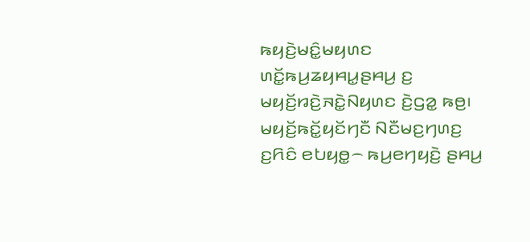ꤒꤟꤢꤧ꤬ꤗꤢꤨ꤭ꤗꤟꤛꤢ ꤛꤢꤩ꤭ꤒꤣ꤬ꤘꤟꤌꤣ꤭ꤔꤌꤣ꤬ ꤢ꤬ ꤗꤟꤢꤩ꤬ꤙꤢꤧ꤬ꤏꤢꤧ꤭ꤡꤟꤛꤢ ꤢꤧ꤬ꤞꤤ꤭ ꤒꤥ꤬꤯
ꤗꤟꤢꤩ꤬ꤒꤢꤩ꤭ꤟꤢꤩꤚꤢꤪ ꤡꤢꤪꤗꤢ꤬ꤚꤛꤢ꤬ ꤢ꤬ꤖꤢꤨ ꤕꤝꤟꤥ꤭꤮ ꤒꤣ꤬ꤕꤚꤟꤢꤧ꤬ ꤔꤌꤣ꤬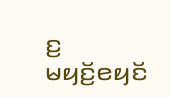ꤢ꤬ ꤗꤟꤢꤩ꤬ꤕꤟꤢꤩ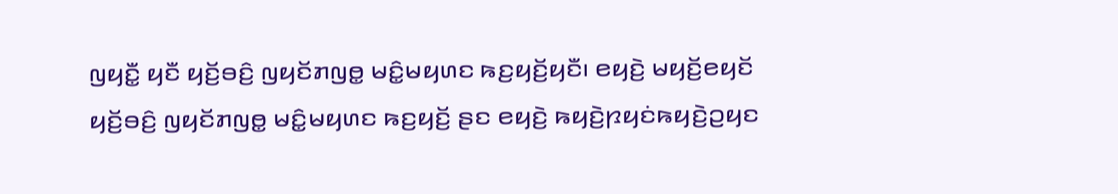ꤜꤟꤢꤪ꤭ ꤟꤢꤪ ꤟꤢꤩ꤬ꤋꤢꤨ꤬ ꤜꤟꤢꤩꤊꤜꤥ꤭ ꤗꤢꤨ꤭ꤗꤟꤛꤢ ꤒꤢ꤬ꤟꤢꤩ꤬ꤟꤢꤪ꤯ ꤕꤟꤢꤧ꤬ ꤗꤟꤢꤩ꤬ꤕꤟꤢꤩ ꤟꤢꤩ꤬ꤋꤢꤨ꤬ ꤜꤟꤢꤩꤊꤜꤥ꤭ ꤗꤢꤨ꤭ꤗꤟꤛꤢ ꤒꤢ꤬ꤟꤢꤩ꤬ ꤔꤢ ꤕꤟꤢꤧ꤬ ꤒꤟꤢꤧ꤬ꤐꤟꤢꤦꤒꤟꤢꤧ꤬ꤑꤟꤢ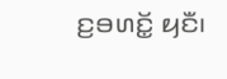ꤢ꤬ꤋꤛꤢꤩ꤭ ꤟꤢꤪ꤯